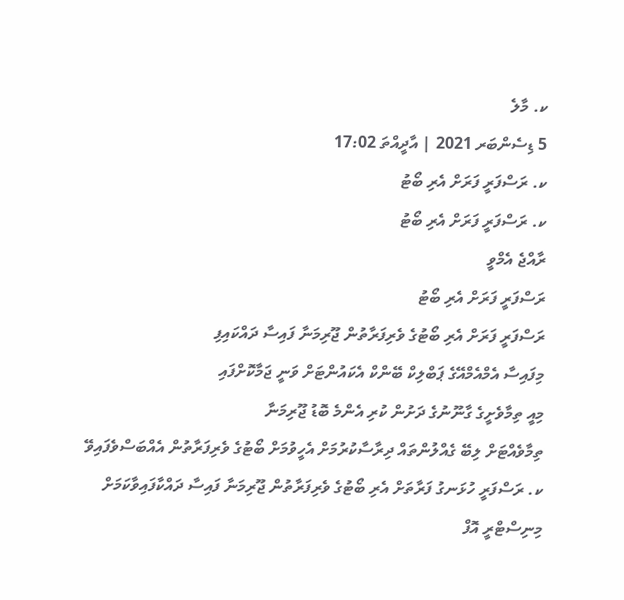ކ. މާލެ
5 ޑިސެންބަރ 2021 | އާދީއްތަ 17:02
ކ. ރަސްފަރީ ފަރަށް އެރި ބޯޓު
ކ. ރަސްފަރީ ފަރަށް އެރި ބޯޓު
ރާއްޖެ އެމްވީ
ރަސްފަރީ ފަރަށް އެރި ބޯޓު
ރަސްފަރީ ފަރަށް އެރި ބޯޓުގެ ވެރިފަރާތުން ޖޫރިމަނާ ފައިސާ ދައްކައިފި
މިފައިސާ އެމްއެމްއޭގެ ޕަބްލިކް ބޭންކް އެކައުންޓަށް ވަނީ ޖަމާކޮށްފައި
މިއީ ތިމާވެށީގެ ގާނޫނުގެ ދަށުން ކުރި އެންމެ ބޮޑު ޖޫރިމަނާ
ތިމާވެއްޓަށް ލިބޭ ގެއްލުންތައް ދިރާސާކުރުމަށް އެހީވުމަށް ބޯޓުގެ ވެރިފަރާތުން އެއްބަސްވެފައިވޭ
ކ. ރަސްފަރީ ހުޅަނގު ފަރާތަށް އެރި ބޯޓުގެ ވެރިފަރާތުން ޖޫރިމަނާ ފައިސާ ދައްކާފައިވާކަމަށް މިނިސްޓްރީ އޮފް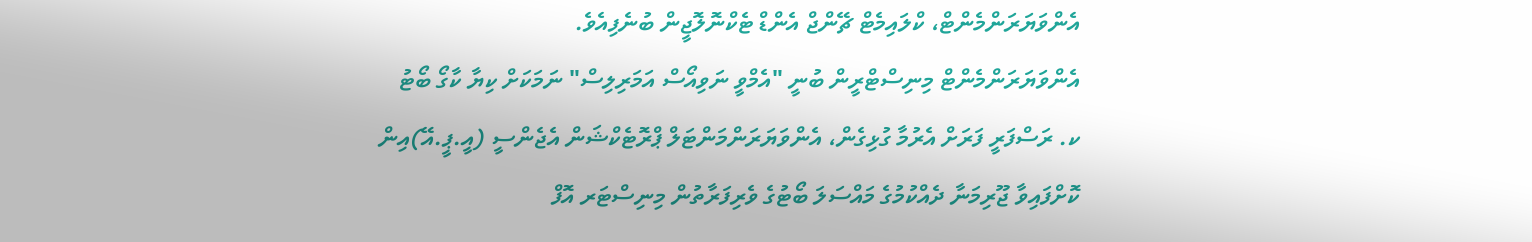އެންވަޔަރަންމެންޓް، ކްލައިމެޓް ޗޭންޖް އެންޑް ޓެކްނޮލޮޖީން ބުނެފިއެވެ.
އެންވަޔަރަންމެންޓް މިނިސްޓްރީން ބުނީ "އެމްވީ ނަވިއޯސް އަމަރިލިސް" ނަމަކަށް ކިޔާ ކާގޯ ބޯޓު ކ. ރަސްފަރީ ފަރަށް އެރުމާ ގުޅިގެން، އެންވަޔަރަންމަންޓަލް ޕްރޮޓެކްޝަން އެޖެންސީ (އީ.ޕީ.އޭ)އިން ކޮށްފައިވާ ޖޫރިމަނާ ދެއްކުމުގެ މައްސަލަ ބޯޓުގެ ވެރިފަރާތުން މިނިސްޓަރ އޮފް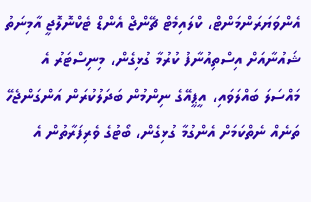އެންވަޔަރަންމަންޓް، ކްލައިމެޓް ޗޭންޖް އެންޑް ޓެކްނޮލޮޖީ އާމިނަތު ޝައުނާއަށް އިސްތިއުނާފު ކުރުމާ ގުޅިގެން، މިނިސްޓަރު އެ މައްސަލަ ބައްލަވައި، އީޕީއޭގެ ނިންމުން ބަދަލުކުރަން އަންގަންޖެހޭ ތަނެއް ނެތްކަމަށް އެންގުމާ ގުޅިގެން، ބޯޓުގެ ވެރިފަރާތުން އެ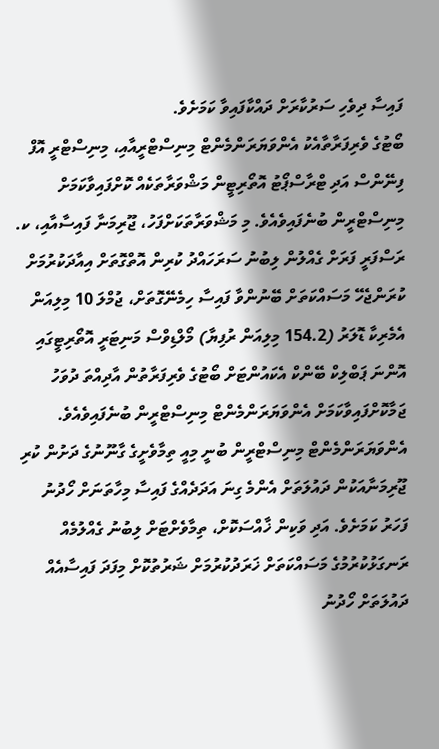ފައިސާ ދިވެހި ސަރުކާރަށް ދައްކާފައިވާ ކަމަށެވެ.
ބޯޓުގެ ވެރިފަރާތާއެކު އެންވަޔަރަންމެންޓް މިނިސްޓްރީއާއި، މިނިސްޓްރީ އޮފް ފިނޭންސް އަދި ޓްރާސްޕޯޓު އޮތޯރިޓީން މަޝްވަރާތަކެއް ކޮށްފައިވާކަމަށް މިނިސްޓްރީން ބުނެފައިވެއެވެ. މި މަޝްވަރާތަކަށްފަހު، ޖޫރިމަނާ ފައިސާއާއި، ކ. ރަސްފަރީ ފަރަށް ގެއްލުން ލިބުނު ސަރަހައްދު ކުރިން އޮތްގޮތަށް އިއާދަކުރުމަށް ކުރަންޖެހޭ މަސައްކަތަށް ބޭނުންވާ ފައިސާ ހިމެނޭގޮތަށް، ޖުމްލަ 10 މިލިއަން އެމެރިކާ ޑޮލަރު (154.2 މިލިއަން ރުފިޔާ) މޯލްޑިވްސް މަނިޓަރީ އޮތޯރިޓީގައި އޮންނަ ޕަބްލިކް ބޭންކް އެކައުންޓަށް ބޯޓުގެ ވެރިފަރާތުން އާދިއްތަ ދުވަހު ޖަމާކޮށްފައިވާކަމަށް އެންވަޔަރަންމެންޓް މިނިސްޓްރީން ބުނެފައިވެއެވެ.
އެންވަޔަރަންމެންޓް މިނިސްޓްރީން ބުނީ މިއީ ތިމާވެށީގެ ގާނޫނުގެ ދަށުން ކުރި ޖޫރިމަނާއަކުން ދައުލަތަށް އެންމެ ގިނަ އަދަދެއްގެ ފައިސާ މިހާތަނަށް ހޯދުނު ފަހަރު ކަމަށެވެ. އަދި ވަކިން ޚާއްސަކޮށް، ތިމާވެށްޓަށް ލިބުނު ގެއްލުމެއް ރަނގަޅުކުރުމުގެ މަސައްކަތަށް ޚަރަދުކުރުމަށް ޝަރުތުކޮށް މިފަދަ ފައިސާއެއް ދައުލަތަށް ހޯދުނު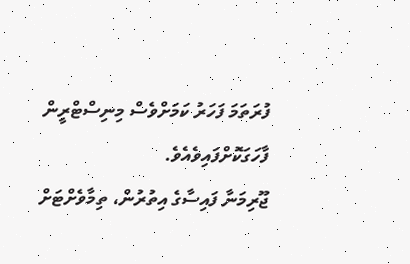ފުރަތަމަ ފަހަރު ކަމަށްވެސް މިނިސްޓްރީން ފާހަގަކޮށްފައިވެއެވެ.
ޖޫރިމަނާ ފައިސާގެ އިތުރުން، ތިމާވެށްޓަށް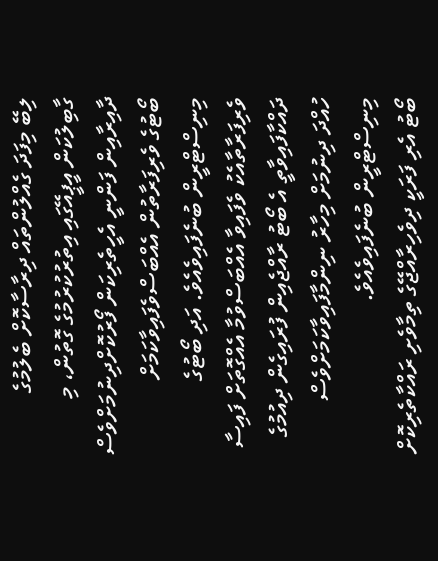ލިބޭ މިފަދަ ގެއްލުންތައް ދިރާސާކޮށް ބެލުމުގެ ގާބިލުކަން އީޕީއޭގައި އިތުރުކުރުމުގެ ގޮތުން، މި ދާއިރާއިން ފަންނީ އެހީތެރިކަން ފޯރުކޮށްދިނުމަށްވެސް ބޯޓުގެ ވެރިފަރާތުން އެއްބަސްވެފައިވާކަމަށް މިނިސްޓްރީން ބުނެފައިވެއެވެ. އަދި ބޯޓުގެ ވެރިފަރާތާއެކު ވެފައިވާ އެއްބަސްވުމާ އެއްގޮތަށް ފައިސާ ދައްކާފައިވާތީ އެ ބޯޓު ރާއްޖެއިން ފުރައިގެން ދިއުމުގެ ހުއްދަ ދިނުމަށް މިހާރު ނިންމާފައިވާކަމަށްވެސް މިނިސްޓްރީން ބުނެފައިވެއެވެ.
ބޯޓު އެރި ފަރަކީ ދިވެހިރާއްޖޭގެ ތިމާވެށި ރައްކާތެރިކޮށް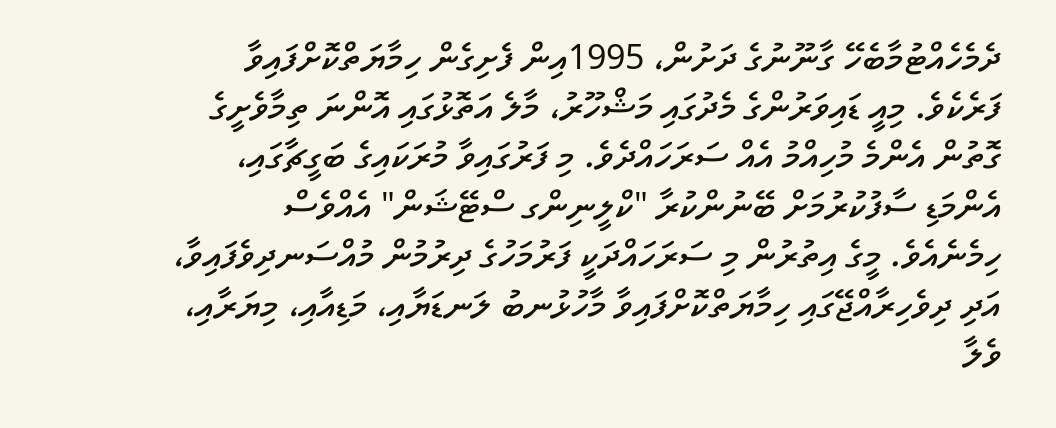ދެމެހެއްޓުމާބެހޭ ގާނޫނުގެ ދަށުން، 1995އިން ފެށިގެން ހިމާޔަތްކޮށްފައިވާ ފަރެކެވެ. މިއީ ޑައިވަރުންގެ މެދުގައި މަޝްހޫރު، މާލެ އަތޮޅުގައި އޮންނަ ތިމާވެށީގެ ގޮތުން އެންމެ މުހިއްމު އެއް ސަރަހައްދެވެ. މި ފަރުގައިވާ މުރަކައިގެ ބަގީޗާގައި، އެންމަޑި ސާފުކުރުމަށް ބޭނުންކުރާ "ކްލީނިންގ ސްޓޭޝަން" އެއްވެސް ހިމެނެއެވެ. މީގެ އިތުރުން މި ސަރަހައްދަކީ ފަރުމަހުގެ ދިރުމުން މުއްސަނދިވެފައިވާ، އަދި ދިވެހިރާއްޖޭގައި ހިމާޔަތްކޮށްފައިވާ މާހުޅުނބު ލަނޑަޔާއި، މަޑިއާއި، މިޔަރާއި، ވެލާ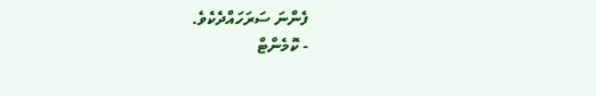ފެންނަ ސަރަހައްދެކެވެ.
- ކޮމެންޓް